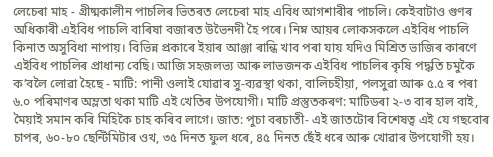লেচেৰা মাহ - গ্ৰীষ্মকালীন পাচলিৰ ভিতৰত লেচেৰা মাহ এবিধ আগশাৰীৰ পাচলি। কেইবাটাও গুণৰ অধিকাৰী এইবিধ পাচলি বাৰিষা বজাৰত উভৈনদী হৈ পৰে। নিম্ন আয়ৰ লোকসকলে এইবিধ পাচলি কিনাত অসুবিধা নাপায়। বিভিন্ন প্ৰকাৰে ইয়াৰ আঞ্জা ৰান্ধি খাব পৰা যায় যদিও মিশ্ৰিত ভাজিৰ কাৰণে এইবিধ পাচলিৰ প্ৰাধান্য বেছি। আজি সহজলভ্য আৰু লাভজনক এইবিধ পাচলিৰ কৃষি পদ্ধতি চমুকৈ ক’বলৈ লোৱা হৈছে - মাটি: পানী ওলাই যোৱাৰ সু-ব্যৱস্থা থকা, বালিচহীয়া, পলসুৱা আৰু ৫.৫ ৰ পৰা ৬.০ পৰিমাণৰ অম্লতা থকা মাটি এই খেতিৰ উপযোগী। মাটি প্ৰস্তুতকৰণ: মাটিডৰা ২-৩ বাৰ হাল বাই, মৈয়াই সমান কৰি মিহিকৈ চাহ কৰিব লাগে। জাত: পুচা বৰচাতী- এই জাতটোৰ বিশেষত্ব এই যে গছবোৰ চাপৰ, ৬০-৮০ ছেন্টিমিটাৰ ওখ, ৩৫ দিনত ফুল ধৰে, ৪৫ দিনত ছেঁই ধৰে আৰু খোৱাৰ উপযোগী হয়।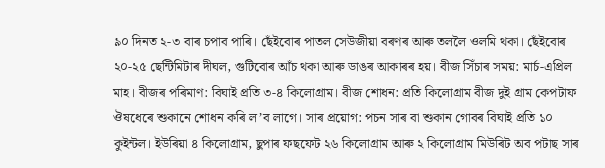৯০ দিনত ২-৩ বাৰ চপাব পাৰি। ছেঁইবোৰ পাতল সেউজীয়া বৰণৰ আৰু তললৈ ওলমি থকা। ছেঁইবোৰ ২০-২৫ ছেন্টিমিটাৰ দীঘল, গুটিবোৰ আঁচ থকা আৰু ডাঙৰ আকাৰৰ হয়। বীজ সিঁচাৰ সময়: মাৰ্চ-এপ্ৰিল মাহ। বীজৰ পৰিমাণ: বিঘাই প্ৰতি ৩-৪ কিলোগ্ৰাম। বীজ শোধন: প্ৰতি কিলোগ্ৰাম বীজ দুই গ্ৰাম কেপটাফ ঔষধেৰে শুকানে শোধন কৰি ল’ব লাগে। সাৰ প্ৰয়োগ: পচন সাৰ বা শুকান গোবৰ বিঘাই প্ৰতি ১০ কুইন্টল। ইউৰিয়া ৪ কিলোগ্ৰাম, ছুপাৰ ফছফেট ২৬ কিলোগ্ৰাম আৰু ২ কিলোগ্ৰাম মিউৰিট অব পটাছ সাৰ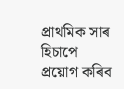প্ৰাথমিক সাৰ হিচাপে প্ৰয়োগ কৰিব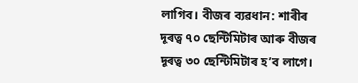লাগিব। বীজৰ ব্যৱধান: শাৰীৰ দূৰত্ব ৭০ ছেন্টিমিটাৰ আৰু বীজৰ দূৰত্ব ৩০ ছেন্টিমিটাৰ হ’ব লাগে।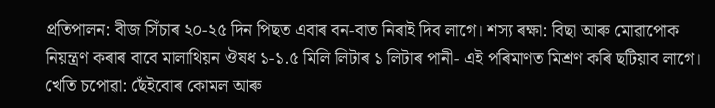প্ৰতিপালন: বীজ সিঁচাৰ ২০-২৫ দিন পিছত এবাৰ বন-বাত নিৰাই দিব লাগে। শস্য ৰক্ষা: বিছা আৰু মোৱাপোক নিয়ন্ত্ৰণ কৰাৰ বাবে মালাথিয়ন ঔষধ ১-১.৫ মিলি লিটাৰ ১ লিটাৰ পানী- এই পৰিমাণত মিশ্ৰণ কৰি ছটিয়াব লাগে। খেতি চপোৱা: ছেঁইবোৰ কোমল আৰু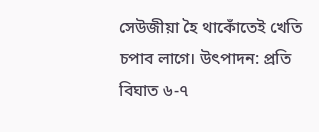সেউজীয়া হৈ থাকোঁতেই খেতি চপাব লাগে। উৎপাদন: প্ৰতি বিঘাত ৬-৭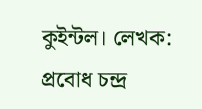কুইন্টল। লেখক: প্ৰবোধ চন্দ্ৰ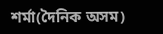শৰ্মা(দৈনিক অসম)